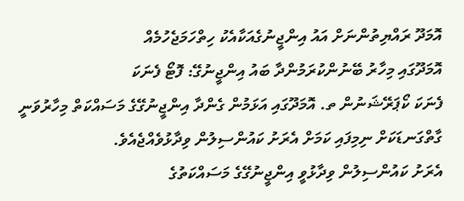އޮމަދޫ ރައްޔިތުންނަށް އައު އިންޖީނުގެއަކާއެކު ހިތްހަމަޖެހުމެއް
އޮމަދޫގައި މިހާރު ބޭނުންކުރަމުންދާ ބައު އިންޖީނުގޭ: ފޮޓޯ ފެނަކަ
ފެނަކަ ކޯޕަރޭޝަނުން ތ. އޮމަދޫގައި އަޅަމުން ގެންދާ އިންޖީނުގޭގެ މަސައްކަތް މިހާރުވަނީ ގާތްގަނޑަކަށް ނިމިފައި ކަމަށް އެރަށު ކައުންސިލުން ވިދާޅުވެއްޖެއެވެ.
އެރަށު ކައުންސިލުން ވިދާޅުވީ އިންޖީނުގޭގެ މަސައްކަތުގެ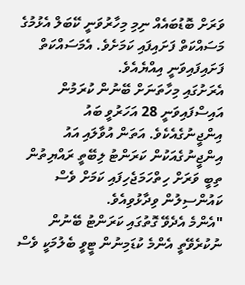ވަރަށް ބޮޑުބައެއް ނިމި މިހާރުވަނީ ކޭބަލް އެޅުމުގެ މަސައްކަތް ފަށައިފައި ކަމަށެވެ. އެމަސައްކަތް ފަށައިފައިވަނީ އިއްޔެއެވެ.
އެރަށުގައި މިހާތަނަށް ބޭނުން ކުރަމުން އައިސްފައިވަނީ 28 އަހަރުވީ ބައު އިންޖީނުގެއެކެވެ. އަތަން އުވާލައި އައު އިންޖީނުގެއަކުން ކަރަންޓު ލިބޭތީ ރައްޔިތުން ތިބީ ވަރަށް ހިތްހަމަޖެހިފައި ކަމަށް ވެސް ކައުންސިލުން ވިދާޅުވިއެވެ.
"އެންމެ އެދެވޭ ގޮތުގައި ކަރަންޓު ބޭނުން ނުކުރެވޭތީ އެންމެ ކުޑަމިނުން ޓީވީ ބެލުމަކީ ވެސް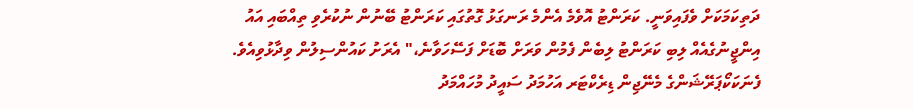ދަތިކަމަކަށް ވެފައިވަނީ. ކަރަންޓު އޮވެމެ އެންމެ ރަނގަޅު ގޮތުގައި ކަރަންޓު ބޭނުން ނުކުރެވި ތިއްބައި އައު އިންޖީނުގެއެއް ލިބި ކަރަންޓު ލިބެން ފެމުން ވަރަށް ބޮޑަށް ފަސޭހަވާނެ،" އެރަށު ކައުންސިލުން ވިދާޅުވިއެވެ.
ފެނަކަކޯޕަރޭޝަންގެ މެނޭޖިން ޑިރެކްޓަރ އަހުމަދު ސައީދު މުހައްމަދު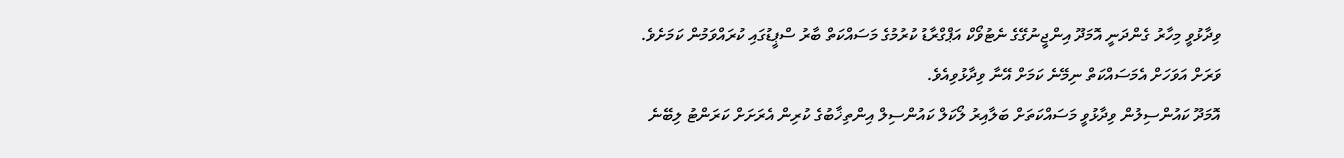ވިދާޅުވީ މިހާރު ގެންދަނީ އޮމަދޫ އިންޖީނުގޭގެ ނެޓުވޯކް އަޕްގްރާޑު ކުރުމުގެ މަސައްކަތް ބާރު ސްޕީޑުގައި ކުރައްވަމުން ކަމަށެވެ. ވަރަށް އަވަހަށް އެމަސައްކަތް ނިމޭނެ ކަމަށް އޭނާ ވިދާޅުވިއެވެ.
އޮމަދޫ ކައުންސިލުން ވިދާޅުވީ މަސައްކަތަށް ބަލާއިރު ލޯކަލް ކައުންސިލް އިންތިޚާބުގެ ކުރިން އެރަށަށް ކަރަންޓު ލިބޭނެ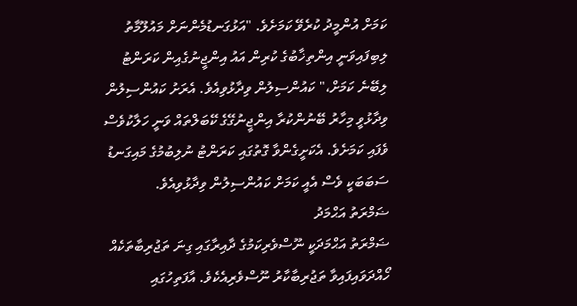ކަމަށް އުންމީދު ކުރެވޭ ކަމަށެވެ. "އަޅުގަނޑުމެންނަށް މައުލޫމާތު ލިބިފައިވަނީ އިންތިޚާބުގެ ކުރިން އައު އިންޖީނުގެއިން ކަރަންޓު ލިބޭނެ ކަމަށް،" ކައުންސިލުން ވިދާޅުވިއެވެ. އެރަށު ކައުންސިލުން ވިދާޅުވީ މިހާރު ބޭނުންކުރާ އިންޖީނުގޭގެ ކޭބަލްތައް ވަނީ ހަލާކުވެސް ވެފައި ކަމަށެވެ. އެކަށީގެންވާ ގޮތުގައި ކަރަންޓު ނުލިބުމުގެ މައިގަނޑު ސަބަބަކީ ވެސް އެއީ ކަމަށް ކައުންސިލުން ވިދާޅުވިއެވެ.
ޟަމްރަތު އަޙްމަދު
ޟަމްރަތު އަޙްމަދަކީ ނޫސްވެރިކަމުގެ ދާއިރާގައި ގިނަ ތަޖުރިބާތަކެއް ހޯއްދަވައިފައިވާ ތަޖުރިބާކާރު ނޫސްވެރިއެކެވެ. އާފަތިހުގައި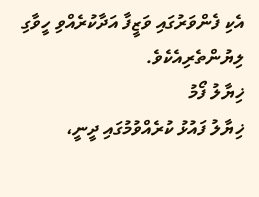އެކި ފެންވަރުގައި ވަޒީފާ އަދާކުރެއްވި ހީވާގި ލިޔުންތެރިއެކެވެ.
ޚިޔާލު ފޯމު
ޚިޔާލު ފައުޅު ކުރެއްވުމުގައި ދީނީ،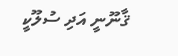ޤާނޫނީ އަދި ސުލޫކީ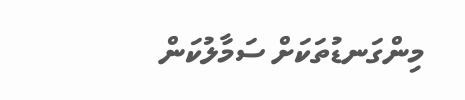މިންގަނޑުތަކަށް ސަމާލުކަން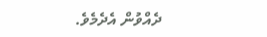ދެއްވުން އެދެމެވެ.